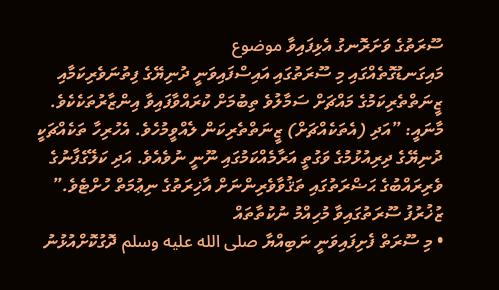ސޫރަތުގެ ވަށަރޮނގު އެޅިފައިވާ موضوع
މައިގަނޑުގޮތެއްގައި މި ސޫރަތުގައި އައިސްފައިވަނީ ދުނިޔޭގެ ފިތުނަވެރިކަމާއި ޒީނަތްތެރިކަމުގެ މައްޗަށް ސަމާލުވެ ތިބުމަށް ކުރައްވާފައިވާ އިންޒާރުތަކެކެވެ.
މާނައީ: ”އަދި (އެތަކެއްޗަށް) ޒީނަތްތެރިކަން ލެއްވީމުހެވެ. އެހުރިހާ ތަކެއްޗަކީ ދުނިޔޭގެ ދިރިއުޅުމުގެ ވަގުތީ އަރާމެއްކަމުގައި ނޫނީ ނުވެއެވެ. އަދި ކަލޭގެފާނުގެ ވެރިރައްބުގެ ޙަޟްރަތުގައި ތަޤުވާވެރިންނަށް އާޚިރަތުގެ ނިޢުމަތް ހުށްޓެވެ.”
ޒުޚުރުފު ސޫރަތުގައިވާ މުހިއްމު ނުކުތާތައް
• މި ސޫރަތް ފެށިފައިވަނީ ނަބިއްޔާ صلى الله عليه وسلم ދޮގުކޮށްއުޅުނު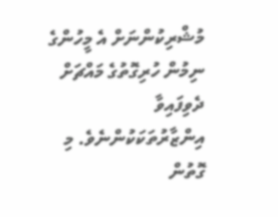މުޝްރިކުންނަށް އެ މީހުންގެ ނިމުން ހުރިގޮތުގެ މައްޗަށް ދެވިފައިވާ އިންޒާރުތަކަކުންނެވެ. މި ގޮތުން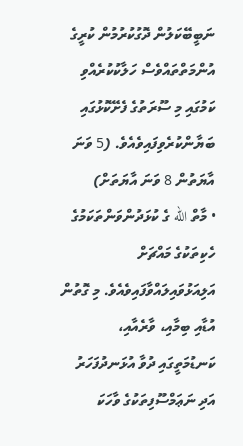ނަބީބޭކަލުން ދޮގުކުރުމުން ކުރީގެ އުންމަތްތައްވެސް ހަލާކުކުރެއްވި ކަމުގައި މި ސޫރަތުގެ ފެށޭކޮޅުގައި ބަޔާންކުރެވިފައިވެއެވެ. (5 ވަނަ އާޔަތުން 8 ވަނަ އާޔަތަށް)
• މާތް الله ގެ ކުޅަދުންވަންތަކަމުގެ ހެކިތަކުގެ މައްޗަށް އަލިއަޅުވައިލައްވާފައިވެއެވެ. މި ގޮތުން އުޑާއި ބިމާއި، ވާރެއާއި، ކަނޑުމަތީގައި ދުވާ އުޅަނދުފަހަރު އަދި ނަޢަމްސޫފިތަކުގެ ވާހަކަ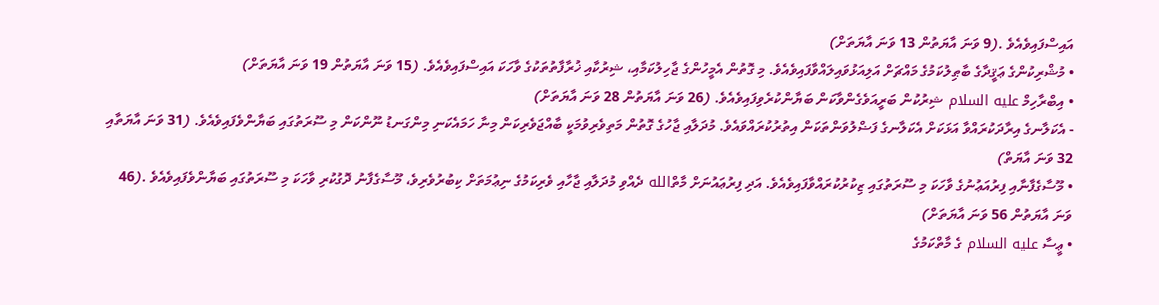އައިސްފައިވެއެވެ .(9 ވަނަ އާޔަތުން 13 ވަނަ އާޔަތަށް)
• މުޝްރިކުންގެ ޢަޤީދާގެ ބާޠިލުކަމުގެ މައްޗަށް އަލިއަޅުވައިލައްވާފައިވެއެވެ. މި ގޮތުން އެމީހުންގެ ޖާހިލުކަމާއި، ޝިރުކާއި ޚުރާފާތުތަކުގެ ވާހަކަ އައިސްފައިވެއެވެ. (15 ވަނަ އާޔަތުން 19 ވަނަ އާޔަތަށް)
• އިބްރާހިމް عليه السلام ޝިރުކުން ބަރީއަވެގެންވާކަން ބަޔާންކުރެވިފައިވެއެވެ. (26 ވަނަ އާޔަތުން 28 ވަނަ އާޔަތަށް)
- އެކަލާނގެ އިރާދަކުރައްވާ އަޅަކަށް އެކަލާނގެ ފަޟްލުވަންތަކަން އިތުރުކުރައްވައެވެ. މުދަލާއި ޖާހުގެ ގޮތުން މަތިވެރިވުމަކީ ބާއްޖަވެރިކަން މިނާ ހަމައެކަނި މިންގަނޑު ނޫންކަން މި ސޫރަތުގައި ބަޔާންވެފައިވެއެވެ. (31 ވަނަ އާޔަތާއި 32 ވަނަ އާޔަތް)
• މޫސާގެފާނާއި ފިރުއަޢުނުގެ ވާހަކަ މި ސޫރަތުގައި ޒިކުރުކުރައްވާފައިވެއެވެ. އަދި ފިރުޢައުނަށް މާތްالله ދެއްވި މުދަލާއި ޖާހާއި ވެރިކަމުގެ ނިޢުމަތަށް ކިބުރުވެރިވެ، މޫސާގެފާނު ދޮގުކުރި ވާހަކަ މި ސޫރަތުގައި ބަޔާންވެފައިވެއެވެ .(46 ވަނަ އާޔަތުން 56 ވަނަ އާޔަތަށް)
• ޢީސާ عليه السلام ގެ މާތްކަމުގެ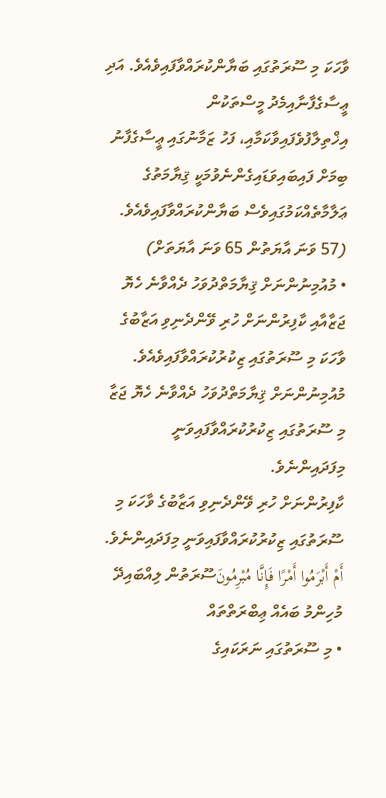ވާހަކަ މި ސޫރަތުގައި ބަޔާންކުރައްވާފައިވެއެވެ. އަދި ޢީސާގެފާނާއިމެދު މީސްތަކުން އިޚްތިލާފުވެފައިވާކަމާއި، ފަހު ޒަމާނުގައި ޢީސާގެފާނު ބިމަށް ފައިބައިވަޑައިގެންނެވުމަކީ ޤިޔާމަތުގެ ޢަލާމާތެއްކަމުގައިވެސް ބަޔާންކުރައްވާފައިވެއެވެ. (57 ވަނަ އާޔަތުން 65 ވަނަ އާޔަތަށް)
• މުއުމިނުންނަށް ޤިޔާމަތްދުވަހު ދެއްވާނެ ހެޔޮ ޖަޒާއާއި ކާފިރުންނަށް ހުރި ވޭންދެނިވި އަޒާބުގެ ވާހަކަ މި ސޫރަތުގައި ޒިކުރުކުރައްވާފައިވެއެވެ.
މުއުމިނުންނަށް ޤިޔާމަތްދުވަހު ދެއްވާނެ ހެޔޮ ޖަޒާ މި ސޫރަތުގައި ޒިކުރުކުރައްވާފައިވަނީ މިފަދައިންނެވެ.
ކާފިރުންނަށް ހުރި ވޭންދެނިވި އަޒާބުގެ ވާހަކަ މި ސޫރަތުގައި ޒިކުރުކުރައްވާފައިވަނީ މިފަދައިންނެވެ.
أَمْ أَبْرَمُوا أَمْرًا فَإِنَّا مُبْرِمُونَސޫރަތުން ލިއްބައިދޭ މުހިންމު ބައެއް ޢިބްރަތްތައް
• މި ސޫރަތުގައި ނަރަކައިގެ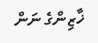ޚާޒިންގެ ނަން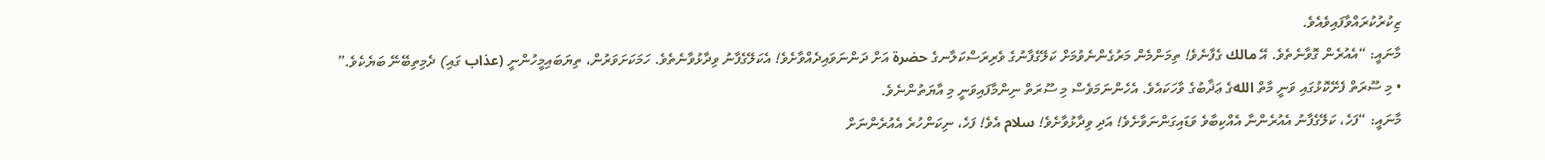ޒިކުރުކުރައްވާފައިވެއެވެ.
މާނައީ: “އެއުރެން ގޮވާނެތެވެ. އޭ مالك ގެފާނެވެ! ތިމަންމެން މަރުގެންނެވުމަށް ކަލޭގެފާނުގެ ވެރިރަސްކަލާނގެ حضرة އަށް ދަންނަވައިދެއްވާށެވެ! އެކަލޭގެފާނު ވިދާޅުވާނެތެވެ. ހަމަކަށަވަރުން، ތިޔަބައިމީހުންނީ (عذاب ގައި) ދެމިތިބޭނޭ ބަޔެކެވެ.”
• މި ސޫރަތް ފެށޭކޮޅުގައި ވަނީ މާތް اللهގެ ޢަޛާބުގެ ވާހަކައެވެ. އެހެންނަމަވެސް މި ސޫރަތް ނިންމާފައިވަނީ މި އާޔަތުންނެވެ.
މާނައީ: “ފަހެ، ކަލޭގެފާނު އެއުރެންނާ އެއްކިބާވެ ވަޑައިގަންނަވާށެވެ! އަދި ވިދާޅުވާށެވެ! سلام އެވެ! ފަހެ، ނިކަންހުރެ އެއުރެންނަށް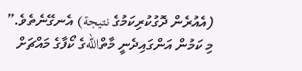(އެއުރެން ދޮގުކުރިކަމުގެ نتيجة) އެނގޭނެތެވެ.”
މި ކަމުން އަންގައިދެނީ މާތްاللهގެ ކޯފާގެ މައްޗަށް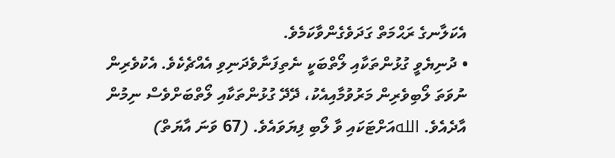އެކަލާނގެ ރަޙްމަތް ގަދަވެގެންވާކަމެވެ.
• ދުނިޔެވީ ގުޅުންތަކާއި ލޯތްބަކީ ނެތިފަނާވެދަނިވި އެއްޗެކެވެ. އެކުވެރިން ނުވަތަ ލޯބިވެރިން މަރުވުމާއިއެކު، ދޭދޭ ގުޅުންތަކާއި ލޯތްބަށްވެސް ނިމުން އާދެއެވެ. اللهއަށްޓަކައި ވާ ލޯބި ފިޔަވައެވެ. (67 ވަނަ އާޔަތް)